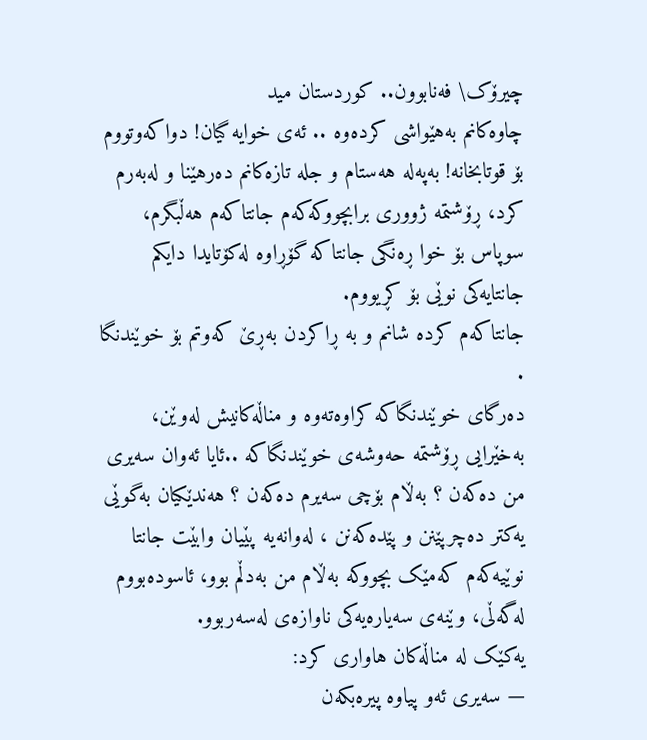چیرۆک\ فەنابوون.. کوردستان مید
چاوەکانم بەهێواشی کردەوە .. ئەی خوایە گیان! دواکەوتووم بۆ قوتابخانە! بەپەلە هەستام و جلە تازەکانم دەرهێنا و لەبەرم کرد، ڕۆشتمە ژووری برابچووکەکەم جانتاکەم هەڵبگرم، سوپاس بۆ خوا ڕەنگی جانتاکە گۆڕاوە لەکۆتایدا دایکم جانتایەکی نوێی بۆ کڕیووم.
جانتاکەم کردە شانم و بە ڕاکردن بەڕێ کەوتم بۆ خوێندنگا .
دەرگای خوێندنگاکە کراوەتەوە و مناڵەکانیش لەوێن، بەخێرایی ڕۆشتمە حەوشەی خوێندنگاکە ..ئایا ئەوان سەیری من دەکەن ؟ بەڵام بۆچی سەیرم دەکەن ؟ هەندێکیان بەگوێی یەکتر دەچرپێنن و پێدەکەنن ، لەوانەیە پێیان وابێت جانتا نوێیەکەم کەمێک بچووکە بەڵام من بەدڵم بوو، ئاسودەبووم لەگەڵی، وێنەی سەیارەیەکی ناوازەی لەسەربوو.
یەکێک لە مناڵەکان هاواری کرد:
— سەیری ئەو پیاوە پیرەبکەن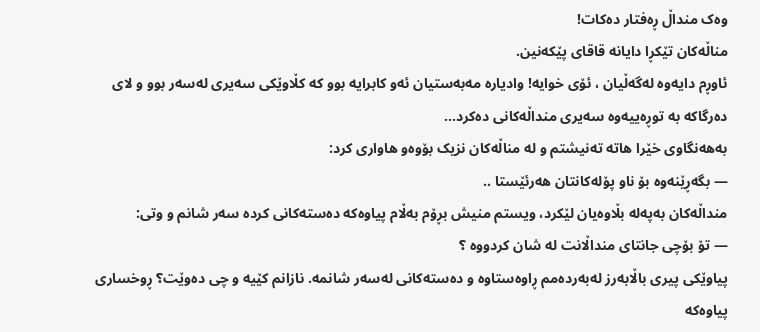وەک منداڵ ڕەفتار دەکات!
مناڵەکان تێکڕا دایانە قاقای پێکەنین.
ئاوڕم دایەوە لەگەڵیان ، ئۆی خوایە! وادیارە مەبەستیان ئەو کابرایە بوو کە کڵاوێکی سەیری لەسەر بوو و لای دەرگاکە بە توڕەییەوە سەیری منداڵەکانی دەکرد…
بەهەنگاوی خێرا هاتە تەنیشتم و لە مناڵەکان نزیک بۆوەو هاواری کرد:
— بگەڕێنەوە بۆ ناو پۆلەکانتان هەرئێستا ..
منداڵەکان بەپەلە بڵاوەیان لێکرد، ویستم منیش بڕۆم بەڵام پیاوەکە دەستەکانی کردە سەر شانم و وتی:
— تۆ بۆچی جانتای منداڵانت لە شان کردووە ؟
پیاوێکی پیری باڵابەرز لەبەردەمم ڕاوەستاوە و دەستەکانی لەسەر شانمە. نازانم کێیە و چی دەوێت؟ ڕوخساری پیاوەکە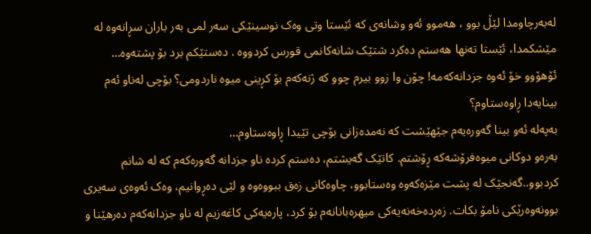لەبەرچاومدا لێڵ بوو ، هەموو ئەو وشانەی کە ئێستا وتی وەک نوسینێکی سەر لمی بەر باران سڕانەوە لە مێشکمدا، ئێستا تەنها هەستم دەکرد شتێک شانەکانمی قورس کردووە . دەستێکم برد بۆ پشتەوە…
ئۆهۆوو خۆ ئەوە جزدانەکەمە! چۆن وا زوو بیرم چوو کە ژنەکەم بۆ کڕینی میوە ناردومی؟ بۆچی لەناو ئەم بینایەدا ڕاوەستاوم؟
بەپەلە ئەو بینا گەورەیەم جێهێشت کە نەمدەزانی بۆچی تێیدا ڕاوەستاوم…
بەرەو دوکانی میوەفرۆشەکە ڕۆشتم. کاتێک گەیشتم، دەستم کردە ناو جزدانە گەورەکەم کە لە شانم کردبوو..گەنجێک لە پشت مێزەکەوە وەستابوو، چاوەکانی زەق ببووەوە و لێی دەڕوانیم، وەک ئەوەی سەیری بوونەوەرێکی نامۆ بکات. زەردەخەنەیەکی میهرەبانانەم بۆ کرد، پارەیەکی کاغەزیم لە ناو جزدانەکەم دەرهێنا و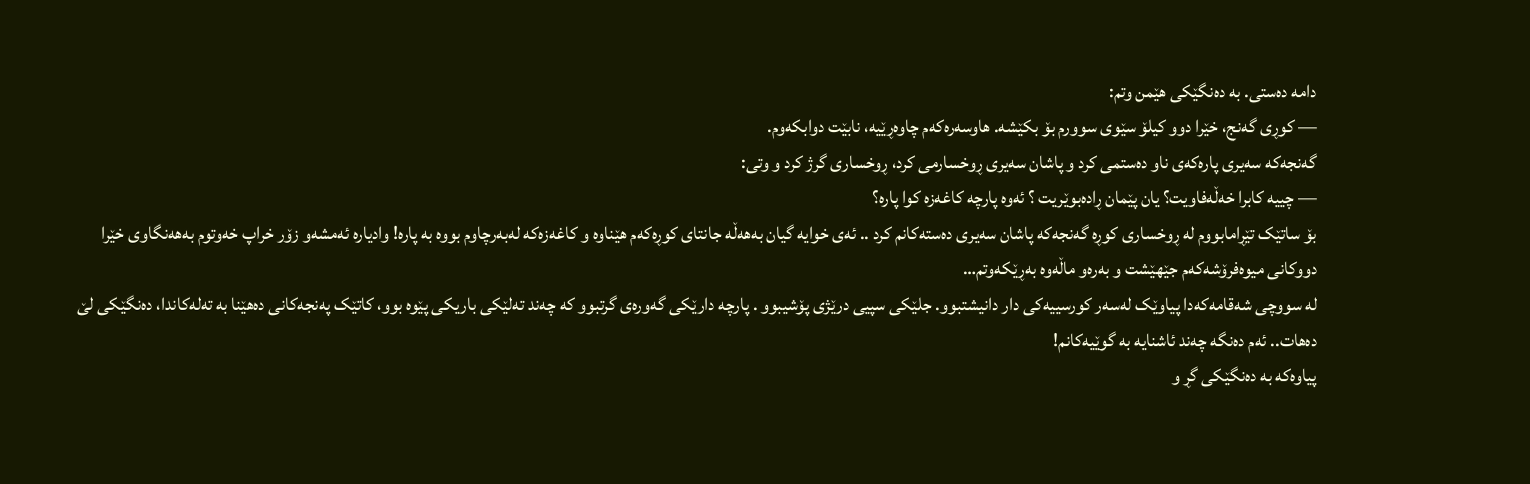دامە دەستی. بە دەنگێکی هێمن وتم:
— کوڕی گەنج، خێرا دوو کیلۆ سێوی سوورم بۆ بکێشە. هاوسەرەکەم چاوەڕێیە، نابێت دوابکەوم.
گەنجەکە سەیری پارەکەی ناو دەستمی کرد و پاشان سەیری ڕوخسارمی کرد، ڕوخساری گرژ کرد و وتی:
— چییە کابرا خەڵەفاویت؟ یان پێمان ڕادەبوێریت ؟ ئەوە پارچە کاغەزە کوا پارە؟
بۆ ساتێک تێڕامابووم لە ڕوخساری کوڕە گەنجەکە پاشان سەیری دەستەکانم کرد .. ئەی خوایە گیان بەهەڵە جانتای کوڕەکەم هێناوە و کاغەزەکە لەبەرچاوم بووە بە پارە! وادیارە ئەمشەو زۆر خراپ خەوتوم بەهەنگاوی خێرا دووکانی میوەفرۆشەکەم جێهێشت و بەرەو ماڵەوە بەڕێکەوتم…
لە سووچی شەقامەکەدا پیاوێک لەسەر کورسییەکی دار دانیشتبوو. جلێکی سپیی درێژی پۆشیبوو . پارچە دارێکی گەورەی گرتبوو کە چەند تەلێکی باریکی پێوە بوو، کاتێک پەنجەکانی دەهێنا بە تەلەکاندا، دەنگێکی لێ دەهات.. ئەم دەنگە چەند ئاشنایە بە گوێیەکانم!
پیاوەکە بە دەنگێکی گڕ و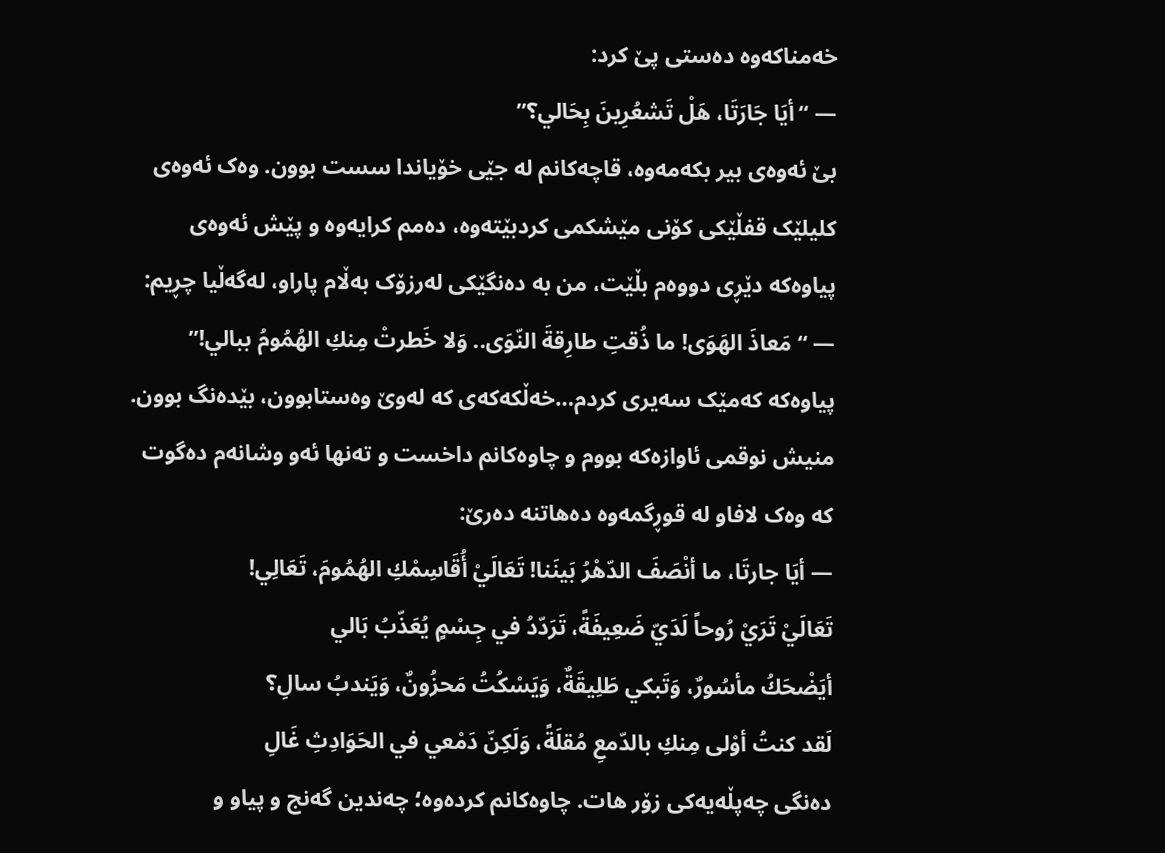خەمناکەوە دەستی پێ کرد:
— “أيَا جَارَتَا، هَلْ تَشعُرِينَ بِحَالي؟”
بێ ئەوەی بیر بکەمەوە، قاچەکانم لە جێی خۆیاندا سست بوون. وەک ئەوەی کلیلێک قفڵێکی کۆنی مێشکمی کردبێتەوە، دەمم کرایەوە و پێش ئەوەی پیاوەکە دێڕی دووەم بڵێت، من بە دەنگێکی لەرزۆک بەڵام پاراو، لەگەڵیا چڕیم:
— “مَعاذَ الهَوَى! ما ذُقتِ طارِقةَ النّوَى.. وَلا خَطرتْ مِنكِ الهُمُومُ ببالي!”
پیاوەکە کەمێک سەیری کردم…خەڵکەکەی کە لەوێ وەستابوون، بێدەنگ بوون. منیش نوقمی ئاوازەکە بووم و چاوەکانم داخست و تەنها ئەو وشانەم دەگوت کە وەک لافاو لە قوڕگمەوە دەهاتنە دەرێ:
— أيَا جارتَا، ما أنْصَفَ الدّهْرُ بَينَنا! تَعَالَيْ أُقَاسِمْكِ الهُمُومَ، تَعَالِي!
تَعَالَيْ تَرَيْ رُوحاً لَدَيّ ضَعِيفَةً، تَرَدّدُ في جِسْمٍ يُعَذّبُ بَالي
أيَضْحَكُ مأسُورٌ، وَتَبكي طَلِيقَةٌ، وَيَسْكُتُ مَحزُونٌ، وَيَندبُ سالِ؟
لَقد كنتُ أوْلى مِنكِ بالدّمعِ مُقلَةً، وَلَكِنّ دَمْعي في الحَوَادِثِ غَالِ
دەنگی چەپڵەیەکی زۆر هات. چاوەکانم کردەوە؛ چەندین گەنج و پیاو و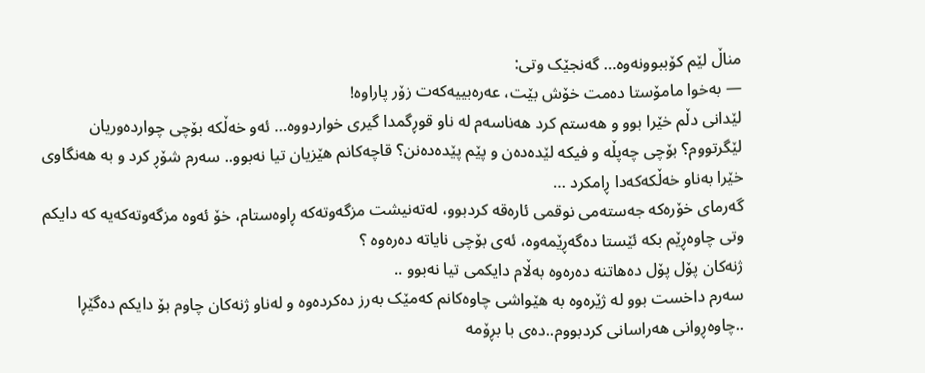مناڵ لێم کۆببوونەوە… گەنجێک وتی:
— بەخوا مامۆستا دەمت خۆش بێت، عەرەبییەکەت زۆر پاراوە!
لێدانی دڵم خێرا بوو و هەستم کرد هەناسەم لە ناو قوڕگمدا گیری خواردووە… ئەو خەڵکە بۆچی چواردەوریان لێگرتووم؟ بۆچی چەپڵە و فیکە لێدەدەن و پێم پێدەدەنن؟ قاچەکانم هێزیان تیا نەبوو.. سەرم شۆڕ کرد و بە هەنگاوی خێرا بەناو خەڵکەکەدا ڕامکرد …
گەرمای خۆرەکە جەستەمی نوقمی ئارەقە کردبوو، لەتەنیشت مزگەوتەکە ڕاوەستام، خۆ ئەوە مزگەوتەکەیە کە دایکم وتی چاوەڕێم بکە ئێستا دەگەڕێمەوە، ئەی بۆچی نایاتە دەرەوە ؟
ژنەکان پۆل پۆل دەهاتنە دەرەوە بەڵام دایکمی تیا نەبوو ..
سەرم داخست بوو لە ژێرەوە بە هێواشی چاوەکانم کەمێک بەرز دەکردەوە و لەناو ژنەکان چاوم بۆ دایکم دەگێڕا ..چاوەڕوانی هەراسانی کردبووم..دەی با بڕۆمە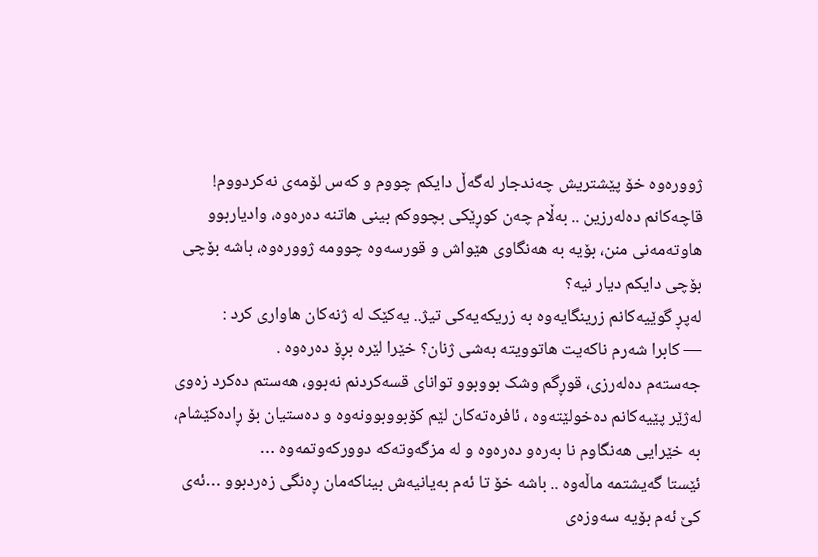ژوورەوە خۆ پێشتریش چەندجار لەگەڵ دایکم چووم و کەس لۆمەی نەکردووم!
قاچەکانم دەلەرزین .. بەڵام چەن کوڕێکی بچووکم بینی هاتنە دەرەوە، وادیاربوو هاوتەمەنی منن، بۆیە بە هەنگاوی هێواش و قورسەوە چوومە ژوورەوە، باشە بۆچی بۆچی دایکم دیار نیە؟
لەپڕ گوێیەکانم زرینگایەوە بە زریکەیەکی تیژ.. یەکێک لە ژنەکان هاواری کرد :
— کابرا شەرم ناکەیت هاتوویتە بەشی ژنان؟ خێرا لێرە بڕۆ دەرەوە .
جەستەم دەلەرزی، قوڕگم وشک بووبوو توانای قسەکردنم نەبوو، هەستم دەکرد زەوی لەژێر پێیەکانم دەخولێتەوە ، ئافرەتەکان لێم کۆبووبوونەوە و دەستیان بۆ ڕادەکێشام، بە خێرایی هەنگاوم نا بەرەو دەرەوە و لە مزگەوتەکە دوورکەوتمەوە …
ئێستا گەیشتمە ماڵەوە .. باشە خۆ تا ئەم بەیانیەش بیناکەمان ڕەنگی زەردبوو …ئەی کێ ئەم بۆیە سەوزەی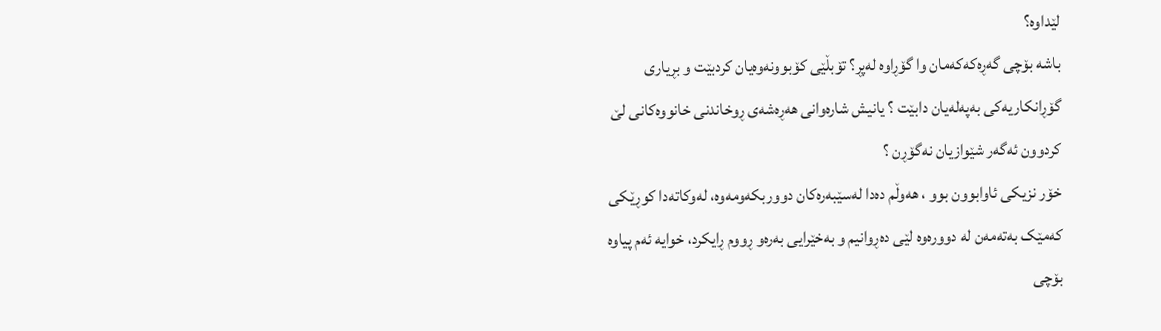لێداوە؟
باشە بۆچی گەڕەکەکەمان وا گۆڕاوە لەپڕ؟ تۆبڵێی کۆبوونەوەیان کردبێت و بڕیاری گۆڕانکاریەکی بەپەلەیان دابێت ؟ یانیش شارەوانی هەڕەشەی ڕوخاندنی خانووەکانی لێ کردوون ئەگەر شێوازیان نەگۆڕن ؟
خۆر نزیکی ئاوابوون بوو ، هەوڵم دەدا لەسێبەرەکان دووربکەومەوە، لەوکاتەدا کوڕێکی کەمێک بەتەمەن لە دوورەوە لێی دەڕوانیم و بەخێرایی بەرەو ڕووم ڕایکرد، خوایە ئەم پیاوە بۆچی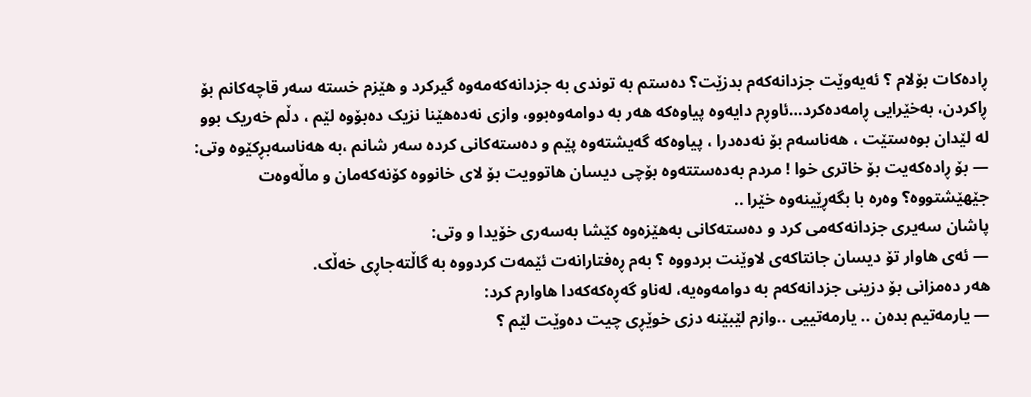ڕادەکات بۆلام ؟ ئەیەوێت جزدانەکەم بدزێت؟ دەستم بە توندی بە جزدانەکەمەوە گیرکرد و هێزم خستە سەر قاچەکانم بۆ ڕاکردن، بەخێرایی ڕامەدەکرد…ئاوڕم دایەوە پیاوەکە هەر بە دوامەوەبوو، وازی نەدەهێنا نزیک دەبۆوە لێم ، دڵم خەریک بوو لە لێدان بوەستێت ، هەناسەم بۆ نەدەدرا ، پیاوەکە گەیشتەوە پێم و دەستەکانی کردە سەر شانم ،بە هەناسەبڕکێوە وتی:
— بۆ ڕادەکەیت بۆ خاتری خوا ! مردم بەدەستتەوە بۆچی دیسان هاتوویت بۆ لای خانووە کۆنەکەمان و ماڵەوەت جێهێشتووە؟ وەرە با بگەڕێینەوە خێرا ..
پاشان سەیری جزدانەکەمی کرد و دەستەکانی بەهێزەوە کێشا بەسەری خۆیدا و وتی:
— ئەی هاوار تۆ دیسان جانتاکەی لاوێنت بردووە ؟ بەم ڕەفتارانەت ئێمەت کردووە بە گاڵتەجاڕی خەڵک.
هەر دەمزانی بۆ دزینی جزدانەکەم بە دوامەوەیە، لەناو گەڕەکەکەدا هاوارم کرد:
— یارمەتیم بدەن .. یارمەتییی ..وازم لێبێنە دزی خوێڕی چیت دەوێت لێم ؟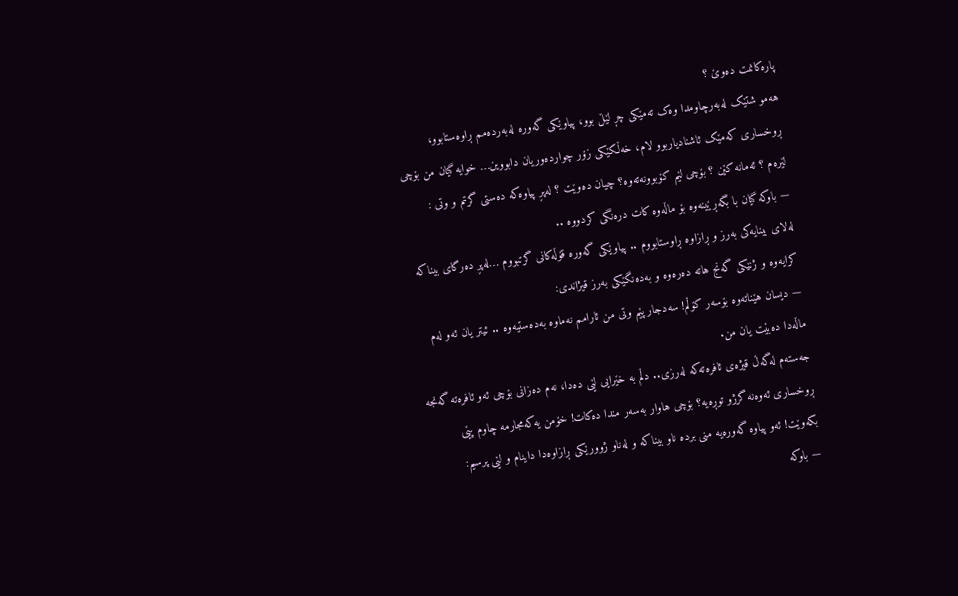پارەکانمت دەوێ ؟
هەمو شتێک لەبەرچاومدا وەک تەمێکی چڕ لێڵ بوو، پیاوێکی گەورە لەبەردەمم ڕاوەستابوو، ڕوخساری کەمێک ئاشنادیاربوو لام، خەڵکێکی زۆر چواردەوریان دابووین… خوایە گیان من بۆچی لێرەم ؟ ئەمانە کێن ؟ بۆچی لێم کۆبوونەتەوە؟ چیان دەوێت ؟ لەپڕ پیاوەکە دەستی گرتم و وتی :
— باوکە گیان با بگەڕێینەوە بۆ ماڵەوە کات درەنگی کردووە ..
لەلای بینایەکی بەرز و ڕازاوە ڕاوستابووم .. پیاوێکی گەورە قۆڵەکانی گرتبووم …لەپڕ دەرگای بیناکە کرایەوە و ژنێکی گەنج هاتە دەرەوە و بەدەنگێکی بەرز قیژاندی:
— دیسان هێناتەوە بۆسەر کۆڵم! سەدجار پێم وتی من ئارامم نەماوە بەدەستیەوە .. ئیتر یان ئەو لەم ماڵەدا دەبێت یان من.
جەستەم لەگەڵ قیژەی ئافرەتەکە لەرزی.. دڵم بە خێرایی لێی دەدا، نەم دەزانی بۆچی ئەو ئافرەتە گەنجە ڕوخساری ئەوەنە گرژو توڕەیە؟ بۆچی هاوار بەسەر مندا دەکات! خۆمن یەکەمجارمە چاوم پێی بکەوێت! ئەو پیاوە گەورەیە منی بردە ناو بیناکە و لەناو ژوورێکی ڕازاوەدا داینام و لێی پرسیم:
— باوکە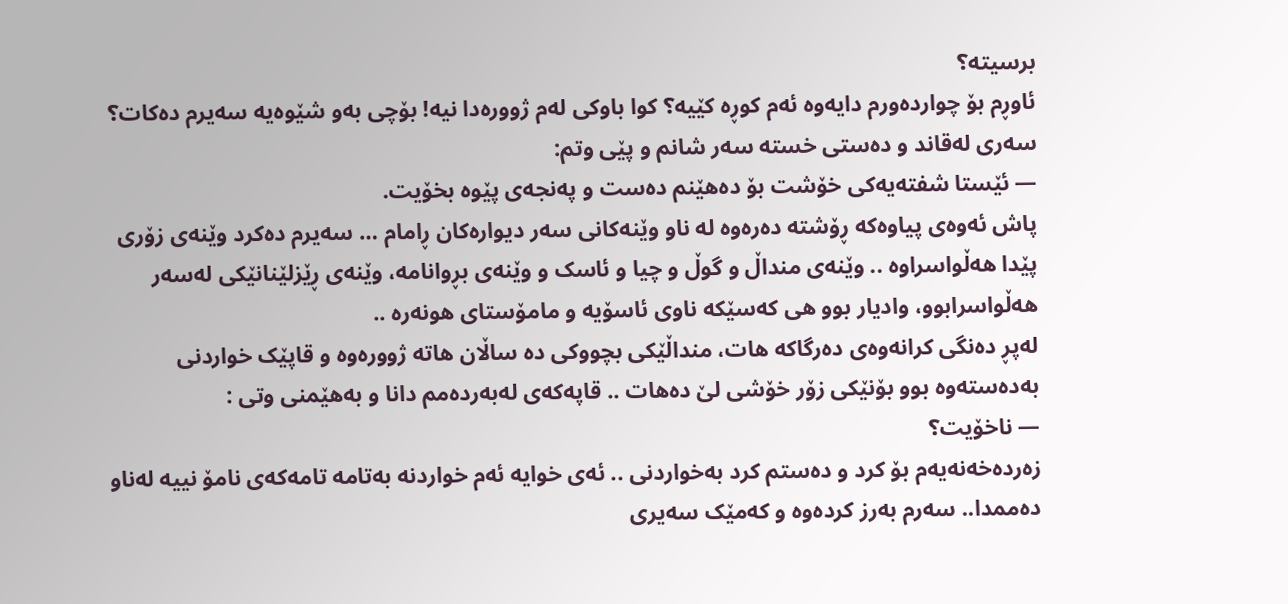برسیتە؟
ئاوڕم بۆ چواردەورم دایەوە ئەم کوڕە کێیە؟ کوا باوکی لەم ژوورەدا نیە! بۆچی بەو شێوەیە سەیرم دەکات؟
سەری لەقاند و دەستی خستە سەر شانم و پێی وتم:
— ئێستا شفتەیەکی خۆشت بۆ دەهێنم دەست و پەنجەی پێوە بخۆیت.
پاش ئەوەی پیاوەکە ڕۆشتە دەرەوە لە ناو وێنەکانی سەر دیوارەکان ڕامام … سەیرم دەکرد وێنەی زۆری پێدا هەڵواسراوە .. وێنەی منداڵ و گوڵ و چیا و ئاسک و وێنەی بڕوانامە، وێنەی ڕێزلێنانێکی لەسەر هەڵواسرابوو، وادیار بوو هی کەسێکە ناوی ئاسۆیە و مامۆستای هونەرە ..
لەپڕ دەنگی کرانەوەی دەرگاکە هات، منداڵێکی بچووکی دە ساڵان هاتە ژوورەوە و قاپێک خواردنی بەدەستەوە بوو بۆنێکی زۆر خۆشی لێ دەهات .. قاپەکەی لەبەردەمم دانا و بەهێمنی وتی :
— ناخۆیت؟
زەردەخەنەیەم بۆ کرد و دەستم کرد بەخواردنی .. ئەی خوایە ئەم خواردنە بەتامە تامەکەی نامۆ نییە لەناو دەممدا.. سەرم بەرز کردەوە و کەمێک سەیری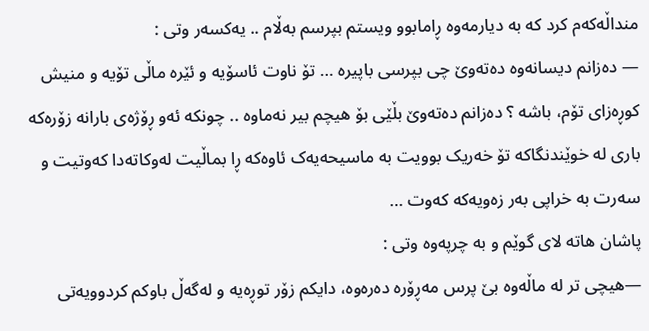منداڵەکەم کرد کە بە دیارمەوە ڕامابوو ویستم بپرسم بەڵام .. یەکسەر وتی :
— دەزانم دیسانەوە دەتەوێ چی بپرسی باپیرە … تۆ ناوت ئاسۆیە و ئێرە ماڵی تۆیە و منیش کوڕەزای تۆم، باشە ؟ دەزانم دەتەوێ بڵێی بۆ هیچم بیر نەماوە .. چونکە ئەو ڕۆژەی بارانە زۆرەکە باری لە خوێندنگاکە تۆ خەریک بوویت بە ماسیحەیەک ئاوەکە ڕا بماڵیت لەوکاتەدا کەوتیت و سەرت بە خراپی بەر زەویەکە کەوت …
پاشان هاتە لای گوێم و بە چرپەوە وتی :
—هیچی تر لە ماڵەوە بێ پرس مەڕۆره دەرەوە، دایکم زۆر توڕەیە و لەگەڵ باوکم کردوویەتی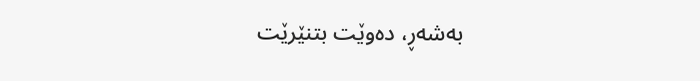بەشەڕ، دەوێت بتنێرێت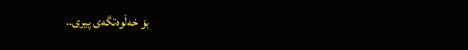بۆ خەڵوەتگەی پیری..